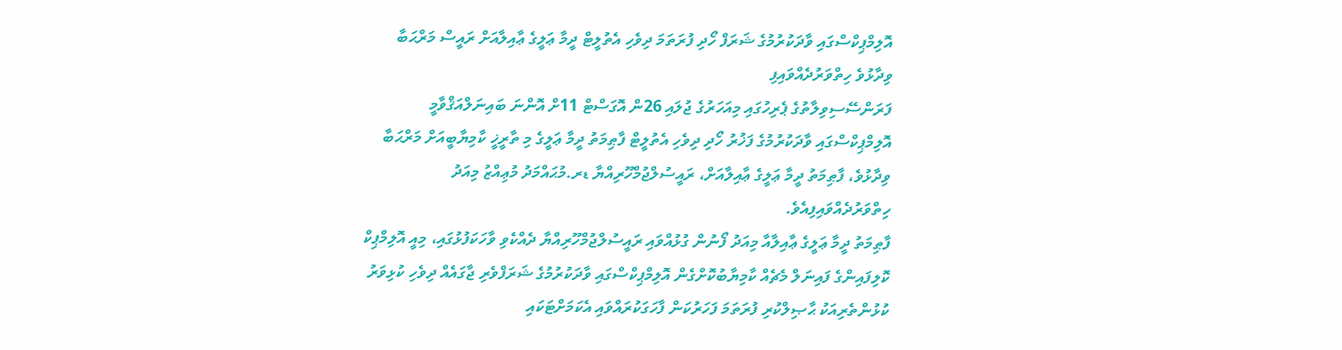އޮލިމްޕިކްސްގައި ވާދަކުރުމުގެ ޝަރަފް ހޯދި ފުރަތަމަ ދިވެހި އެތުލީޓް ދީމާ ޢަލީގެ ޢާއިލާއަށް ރައީސް މަރްޙަބާ ވިދާޅުވެ ހިތްވަރުދެއްވައިފި
ފަރަންސޭސިވިލާތުގެ ޕެރިހުގައި މިއަހަރުގެ ޖުލައި 26ން އޮގަސްޓް 11ށް އޮންނަ ބައިނަލްއަޤްވާމީ އޮލިމްޕިކްސްގައި ވާދަކުރުމުގެ ފަޚުރު ހޯދި ދިވެހި އެތުލީޓް ފާޠިމަތު ދީމާ ޢަލީގެ މި ތާރީޚީ ކާމިޔާބީއަށް މަރްޙަބާ ވިދާޅުވެ، ފާޠިމަތު ދީމާ ޢަލީގެ ޢާއިލާއަށް، ރައީސުލްޖުމްހޫރިއްޔާ ޑރ.މުޙައްމަދު މުޢިއްޒު މިއަދު ހިތްވަރުދެއްވައިފިއެވެ.
ފާޠިމަތު ދީމާ ޢަލީގެ ޢާއިލާއާ މިއަދު ފޯނުން ގުޅުއްވައި ރައީސުލްޖުމްހޫރިއްޔާ ދެއްކެވި ވާހަކަފުޅުގައި، މިއީ އޮލިމްޕިކް ކޮލިފައިންގެ ފައިނަލް މެޗެއް ކާމިޔާބުކޮށްގެން އޮލިމްޕިކްސްގައި ވާދަކުރުމުގެ ޝަރަފްވެރި ޖާގައެއް ދިވެހި ކުޅިވަރު ކުޅުންތެރިއަކު ޙާޞިލްކުރި ފުރަތަމަ ފަހަރުކަން ފާހަގަކުރައްވައި އެކަމަށްޓަކައި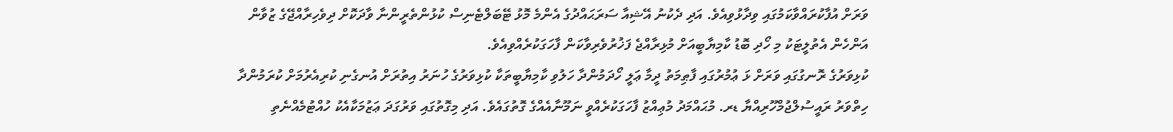ވަރަށް އުފާކުރައްވާކަމުގައި ވިދާޅުވިއެވެ. އަދި ދެކުނު އޭޝިއާ ސަރަޙައްދުގެ އެންމެ މޮޅު ޓޭބަލްޓެނިސް ކުޅުންތެރީންނާ ވާދަކޮށް ދިވެހިރާއްޖޭގެ ޒުވާން އަންހެން އެތުލީޓަކު މި ހޯދި ބޮޑު ކާމިޔާބީއަށް މުޅިރާއްޖެ ފަޚުރުވެރިވާކަން ފާހަގަކުރެއްވިއެވެ.
ކުޅިވަރުގެ ރޮނގުގައި ވަރަށް ޅަ ޢުމުރުގައި ފާޠިމަތު ދީމާ ޢަލީ ހޯދަމުންދާ ހަލުވި ކާމިޔާބީތަކާ ކުޅިވަރުގެ ހުނަރު އިތުރަށް އުނގެނި ކުރިއެރުމަށް ކުރަމުންދާ ހިތްވަރު ރައީސުލްޖުމްހޫރިއްޔާ ޑރ. މުޙައްމަދު މުޢިއްޒު ފާހަގަކުރެއްވީ ނަމޫނާއެއްގެ ގޮތުގައެވެ. އަދި މިގޮތުގައި ވަރުގަދަ ޢަޒުމަކާއެކު ހުއްޓުމެއްނެތި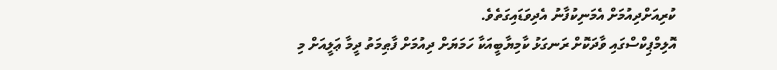ކުރިއަށްދިއުމަށް އެމަނިކުފާނު އެދިވަޑައިގަތެވެ.
އޮލިމްޕިކްސްގައި ވާދަކޮށް ރަނގަޅު ކާމިޔާބީއަކާ ހަމަޔަށް ދިއުމަށް ފާޠިމަތު ދީމާ ޢަލީއަށް މި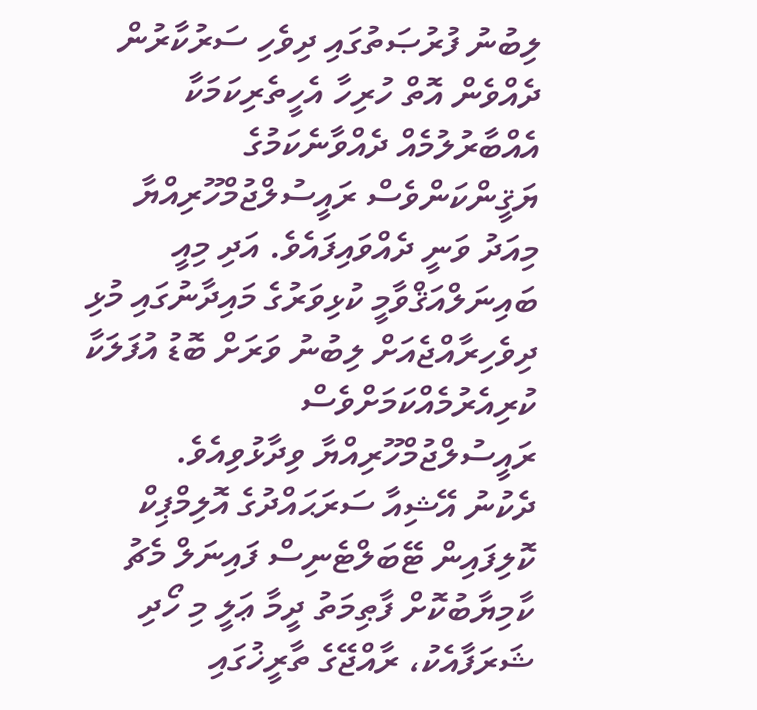ލިބުނު ފުރުޞަތުގައި ދިވެހި ސަރުކާރުން ދެއްވެން އޮތް ހުރިހާ އެހީތެރިކަމަކާ އެއްބާރުލުމެއް ދެއްވާނެކަމުގެ ޔަޤީންކަންވެސް ރައީސުލްޖުމްހޫރިއްޔާ މިއަދު ވަނީ ދެއްވައިފައެވެ. އަދި މިއީ ބައިނަލްއަޤްވާމީ ކުޅިވަރުގެ މައިދާނުގައި މުޅި ދިވެހިރާއްޖެއަށް ލިބުނު ވަރަށް ބޮޑު އުފަލަކާ ކުރިއެރުމެއްކަމަށްވެސް ރައީސުލްޖުމްހޫރިއްޔާ ވިދާޅުވިއެވެ.
ދެކުނު އޭޝިއާ ސަރަޙައްދުގެ އޮލިމްޕިކް ކޮލިފައިން ޓޭބަލްޓެނިސް ފައިނަލް މެޗު ކާމިޔާބުކޮށް ފާޠިމަތު ދީމާ ޢަލީ މި ހޯދި ޝަރަފާއެކު، ރާއްޖޭގެ ތާރީޚުގައި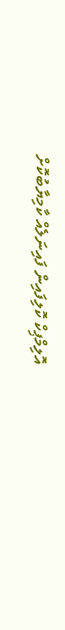އޮލިމްޕިކް ކޮލިފައިން ފައިނަލެއް ކާމިޔާބުކޮށް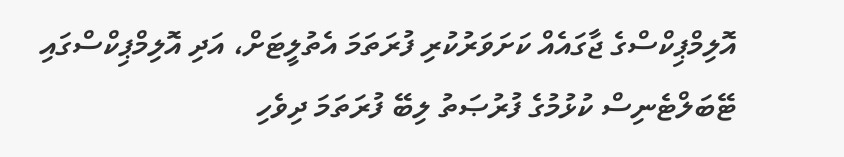އޮލިމްޕިކްސްގެ ޖާގައެއް ކަށަވަރުކުރި ފުރަތަމަ އެތުލީޓަށް، އަދި އޮލިމްޕިކްސްގައި ޓޭބަލްޓެނިސް ކުޅުމުގެ ފުރުޞަތު ލިބޭ ފުރަތަމަ ދިވެހި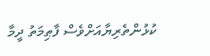ކުޅުންތެރިޔާއަށްވެސް ފާޠިމަތު ދީމާ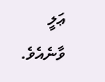ޢަލީ ވާނެއެވެ.